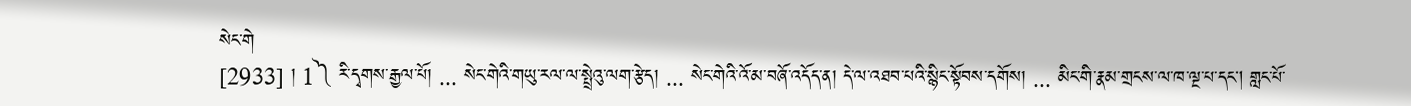སེང་གེ
[2933] ། 1༽ རི་དྭགས་རྒྱལ་པོ། ... སེང་གེའི་གཡུ་རལ་ལ་སྤྲེའུ་ལག་རྩེད། ... སེང་གེའི་འོ་མ་བཞོ་འདོད་ན། དེ་ལ་འཐབ་པའི་སྙིང་སྟོབས་དགོས། ... མིང་གི་རྣམ་གྲངས་ལ་ཁ་ལྔ་པ་དང། གླང་པོ་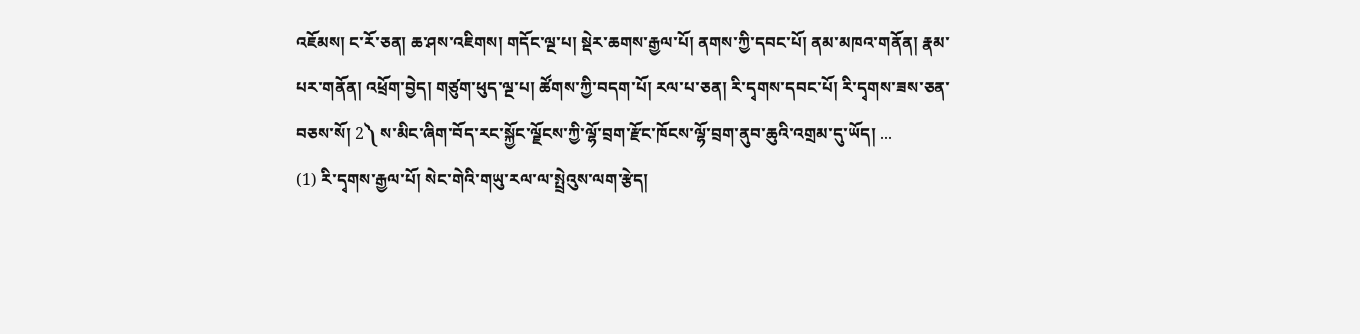འཇོམས། ང་རོ་ཅན། ཆ་ཤས་འཇིགས། གདོང་ལྔ་པ། སྡེར་ཆགས་རྒྱལ་པོ། ནགས་ཀྱི་དབང་པོ། ནམ་མཁའ་གནོན། རྣམ་པར་གནོན། འཕྲོག་བྱེད། གཙུག་ཕུད་ལྔ་པ། ཚོགས་ཀྱི་བདག་པོ། རལ་པ་ཅན། རི་དྭགས་དབང་པོ། རི་དྭགས་ཟས་ཅན་བཅས་སོ། 2༽ ས་མིང་ཞིག་བོད་རང་སྐྱོང་ལྗོངས་ཀྱི་ལྷོ་བྲག་རྫོང་ཁོངས་ལྷོ་བྲག་ནུབ་ཆུའི་འགྲམ་དུ་ཡོད། ...
(1) རི་དྭགས་རྒྱལ་པོ། སེང་གེའི་གཡུ་རལ་ལ་སྤྲེའུས་ལག་རྩེད།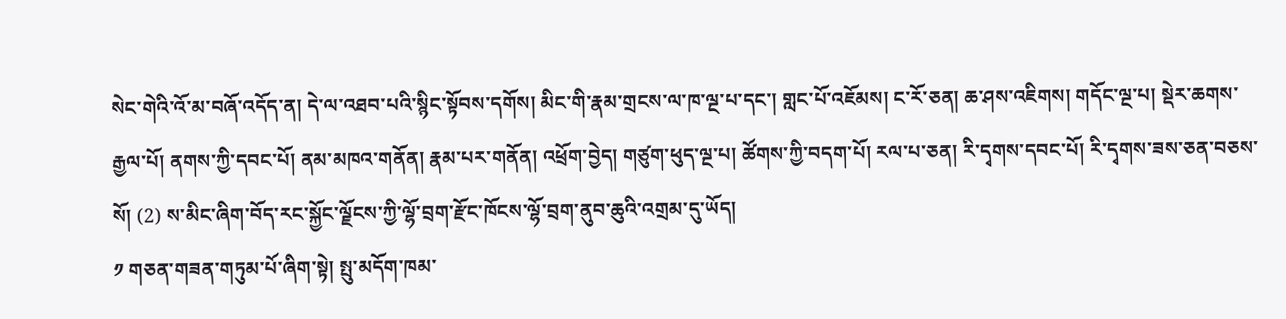སེང་གེའི་འོ་མ་བཞོ་འདོད་ན། དེ་ལ་འཐབ་པའི་སྙིང་སྟོབས་དགོས། མིང་གི་རྣམ་གྲངས་ལ་ཁ་ལྔ་པ་དང་། གླང་པོ་འཇོམས། ང་རོ་ཅན། ཆ་ཤས་འཇིགས། གདོང་ལྔ་པ། སྡེར་ཆགས་རྒྱལ་པོ། ནགས་ཀྱི་དབང་པོ། ནམ་མཁའ་གནོན། རྣམ་པར་གནོན། འཕྲོག་བྱེད། གཙུག་ཕུད་ལྔ་པ། ཚོགས་ཀྱི་བདག་པོ། རལ་པ་ཅན། རི་དྭགས་དབང་པོ། རི་དྭགས་ཟས་ཅན་བཅས་སོ། (2) ས་མིང་ཞིག་བོད་རང་སྐྱོང་ལྗོངས་ཀྱི་ལྷོ་བྲག་རྫོང་ཁོངས་ལྷོ་བྲག་ནུབ་ཆུའི་འགྲམ་དུ་ཡོད།
༡ གཅན་གཟན་གཏུམ་པོ་ཞིག་སྟེ། སྤུ་མདོག་ཁམ་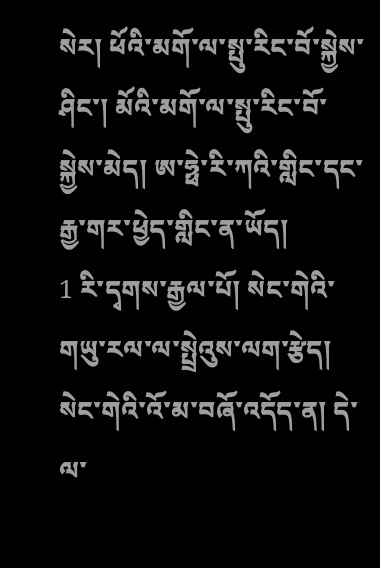སེར། ཕོའི་མགོ་ལ་སྤུ་རིང་བོ་སྐྱེས་ཤིང་། མོའི་མགོ་ལ་སྤུ་རིང་བོ་སྐྱེས་མེད། ཨ་ཧྥེ་རི་ཀའི་གླིང་དང་རྒྱ་གར་ཕྱེད་གླིང་ན་ཡོད།
1 རི་དྭགས་རྒྱལ་པོ། སེང་གེའི་གཡུ་རལ་ལ་སྤྲེའུས་ལག་རྩེད། སེང་གེའི་འོ་མ་བཞོ་འདོད་ན། དེ་ལ་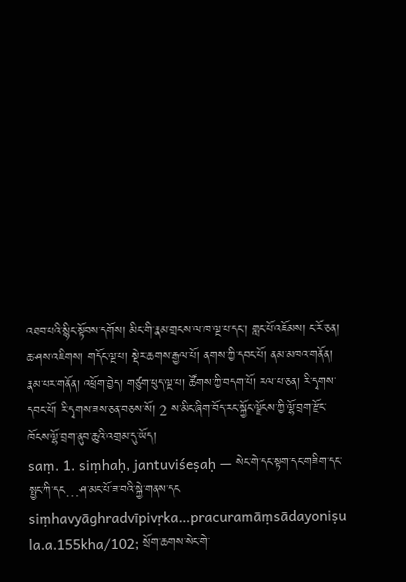འཐབ་པའི་སྙིང་སྟོབས་དགོས། མིང་གི་རྣམ་གྲངས་ལ་ཁ་ལྔ་པ་དང་། གླང་པོ་འཇོམས། ང་རོ་ཅན། ཆ་ཤས་འཇིགས། གདོང་ལྔ་པ། སྡེར་ཆགས་རྒྱལ་པོ། ནགས་ཀྱི་དབང་པོ། ནམ་མཁའ་གནོན། རྣམ་པར་གནོན། འཕྲོག་བྱེད། གཙུག་ཕུད་ལྔ་པ། ཚོགས་ཀྱི་བདག་པོ། རལ་པ་ཅན། རི་དྭགས་དབང་པོ། རི་དྭགས་ཟས་ཅན་བཅས་སོ། 2 ས་མིང་ཞིག་བོད་རང་སྐྱོང་ལྗོངས་ཀྱི་ལྷོ་བྲག་རྫོང་ཁོངས་ལྷོ་བྲག་ནུབ་ཆུའི་འགྲམ་དུ་ཡོད།
saṃ. 1. siṃhaḥ, jantuviśeṣaḥ — སེང་གེ་དང་སྟག་དང་གཟིག་དང་སྤྱང་ཀི་དང…ཤ་མང་པོ་ཟ་བའི་སྐྱེ་གནས་དང siṃhavyāghradvīpivṛka…pracuramāṃsādayoniṣu la.a.155kha/102; སྲོག་ཆགས་སེང་གེ་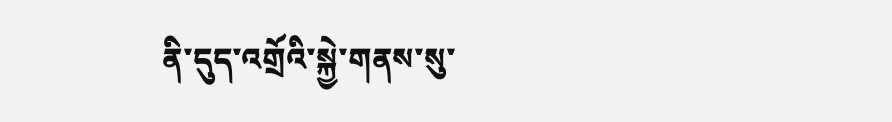ནི་དུད་འགྲོའི་སྐྱེ་གནས་སུ་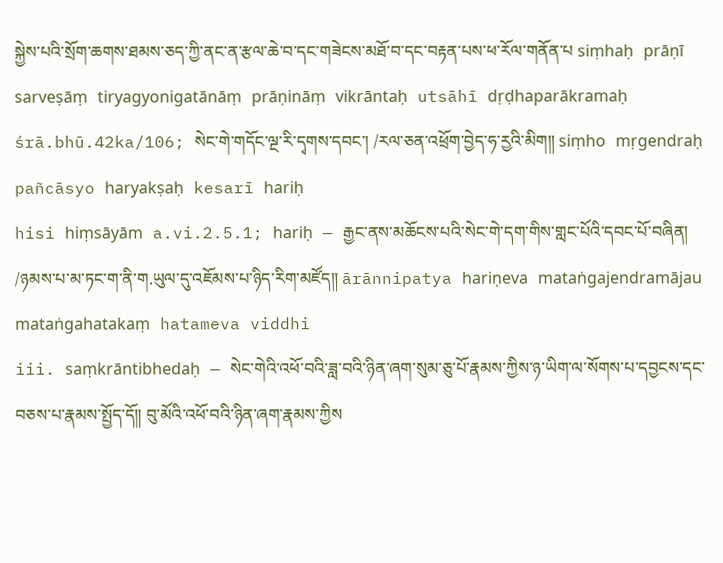སྐྱེས་པའི་སྲོག་ཆགས་ཐམས་ཅད་ཀྱི་ནང་ན་རྩལ་ཆེ་བ་དང་གཟེངས་མཐོ་བ་དང་བརྟན་པས་ཕ་རོལ་གནོན་པ siṃhaḥ prāṇī sarveṣāṃ tiryagyonigatānāṃ prāṇināṃ vikrāntaḥ utsāhī dṛḍhaparākramaḥ śrā.bhū.42ka/106; སེང་གེ་གདོང་ལྔ་རི་དྭགས་དབང་། /རལ་ཅན་འཕྲོག་བྱེད་ཧ་རྱའི་མིག༎ siṃho mṛgendraḥ pañcāsyo haryakṣaḥ kesarī hariḥ
hisi hiṃsāyām a.vi.2.5.1; hariḥ — རྒྱང་ནས་མཆོངས་པའི་སེང་གེ་དག་གིས་གླང་པོའི་དབང་པོ་བཞིན། /ཉམས་པ་མ་ཏང་ག་ནི་ག.ཡུལ་དུ་འཇོམས་པ་ཉིད་རིག་མཛོད༎ ārānnipatya hariṇeva mataṅgajendramājau mataṅgahatakaṃ hatameva viddhi
iii. saṃkrāntibhedaḥ — སེང་གེའི་འཕོ་བའི་ཟླ་བའི་ཉིན་ཞག་སུམ་ཅུ་པོ་རྣམས་ཀྱིས་ཉ་ཡིག་ལ་སོགས་པ་དབྱངས་དང་བཅས་པ་རྣམས་སྤྱོད་དོ༎ བུ་མོའི་འཕོ་བའི་ཉིན་ཞག་རྣམས་ཀྱིས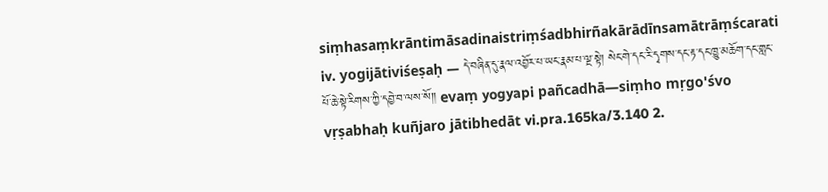siṃhasaṃkrāntimāsadinaistriṃśadbhirñakārādīnsamātrāṃścarati
iv. yogijātiviśeṣaḥ — དེ་བཞིན་དུ་རྣལ་འབྱོར་པ་ཡང་རྣམ་པ་ལྔ་སྟེ། སེང་གེ་དང་རི་དྭགས་དང་རྟ་དང་ཁྱུ་མཆོག་དང་གླང་པོ་ཆེ་སྟེ་རིགས་ཀྱི་དབྱེ་བ་ལས་སོ༎ evaṃ yogyapi pañcadhā—siṃho mṛgo'śvo vṛṣabhaḥ kuñjaro jātibhedāt vi.pra.165ka/3.140 2.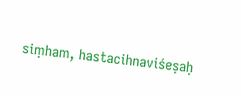siṃham, hastacihnaviśeṣaḥ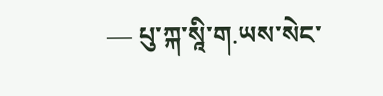— པུ་ཀྐ་སཱི་ག.ཡས་སེང་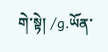གེ་སྟེ། /g.ཡོན་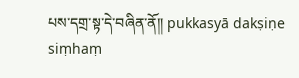པས་དགྲ་སྟ་དེ་བཞིན་ནོ༎ pukkasyā dakṣiṇe siṃhaṃ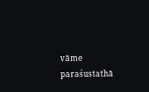vāme paraśustathā